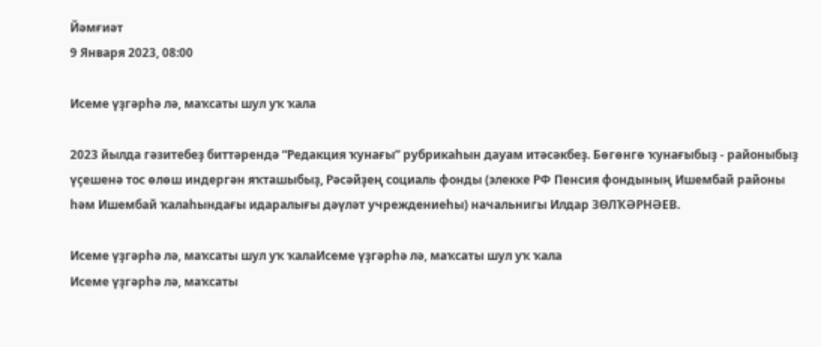Йәмғиәт
9 Января 2023, 08:00

Исеме үҙгәрһә лә, маҡсаты шул уҡ ҡала

2023 йылда гәзитебеҙ биттәрендә “Редакция ҡунағы” рубрикаһын дауам итәсәкбеҙ. Бөгөнгө ҡунағыбыҙ - районыбыҙ үҫешенә тос өлөш индергән яҡташыбыҙ, Рәсәйҙең социаль фонды (элекке РФ Пенсия фондының Ишембай районы һәм Ишембай ҡалаһындағы идаралығы дәүләт учреждениеһы) начальнигы Илдар ЗӨЛҠӘРНӘЕВ.

Исеме үҙгәрһә лә, маҡсаты шул уҡ ҡалаИсеме үҙгәрһә лә, маҡсаты шул уҡ ҡала
Исеме үҙгәрһә лә, маҡсаты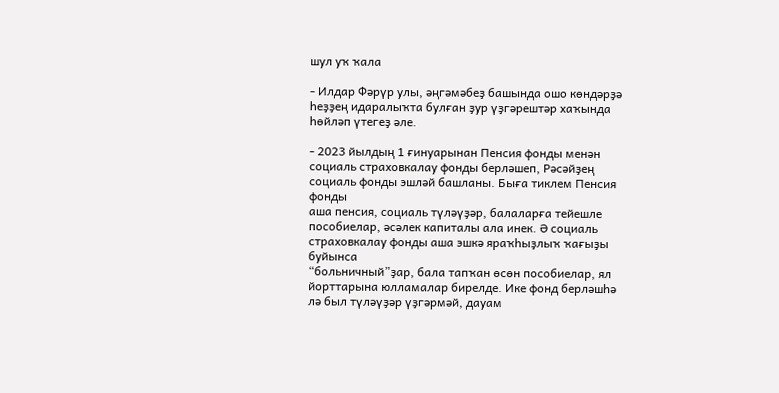шул уҡ ҡала

- Илдар Фәрүр улы, әңгәмәбеҙ башында ошо көндәрҙә һеҙҙең идаралыҡта булған ҙур үҙгәрештәр хаҡында һөйләп үтегеҙ әле.

- 2023 йылдың 1 ғинуарынан Пенсия фонды менән социаль страховкалау фонды берләшеп, Рәсәйҙең социаль фонды эшләй башланы. Быға тиклем Пенсия фонды
аша пенсия, социаль түләүҙәр, балаларға тейешле пособиелар, әсәлек капиталы ала инек. Ә социаль страховкалау фонды аша эшкә яраҡһыҙлыҡ ҡағыҙы буйынса
“больничный”ҙар, бала тапҡан өсөн пособиелар, ял йорттарына юлламалар бирелде. Ике фонд берләшһә лә был түләүҙәр үҙгәрмәй, дауам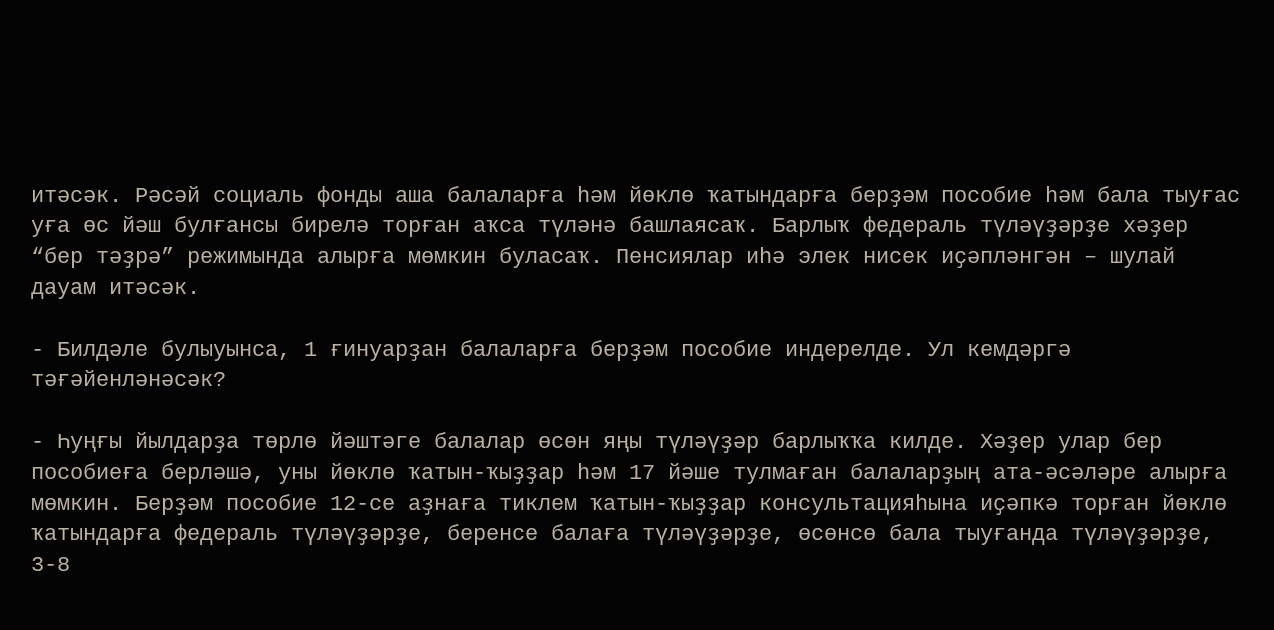итәсәк. Рәсәй социаль фонды аша балаларға һәм йөклө ҡатындарға берҙәм пособие һәм бала тыуғас уға өс йәш булғансы бирелә торған аҡса түләнә башлаясаҡ. Барлыҡ федераль түләүҙәрҙе хәҙер “бер тәҙрә” режимында алырға мөмкин буласаҡ. Пенсиялар иһә элек нисек иҫәпләнгән – шулай дауам итәсәк.

- Билдәле булыуынса, 1 ғинуарҙан балаларға берҙәм пособие индерелде. Ул кемдәргә тәғәйенләнәсәк?

- Һуңғы йылдарҙа төрлө йәштәге балалар өсөн яңы түләүҙәр барлыҡҡа килде. Хәҙер улар бер пособиеға берләшә, уны йөклө ҡатын-ҡыҙҙар һәм 17 йәше тулмаған балаларҙың ата-әсәләре алырға мөмкин. Берҙәм пособие 12-се аҙнаға тиклем ҡатын-ҡыҙҙар консультацияһына иҫәпкә торған йөклө ҡатындарға федераль түләүҙәрҙе, беренсе балаға түләүҙәрҙе, өсөнсө бала тыуғанда түләүҙәрҙе, 3-8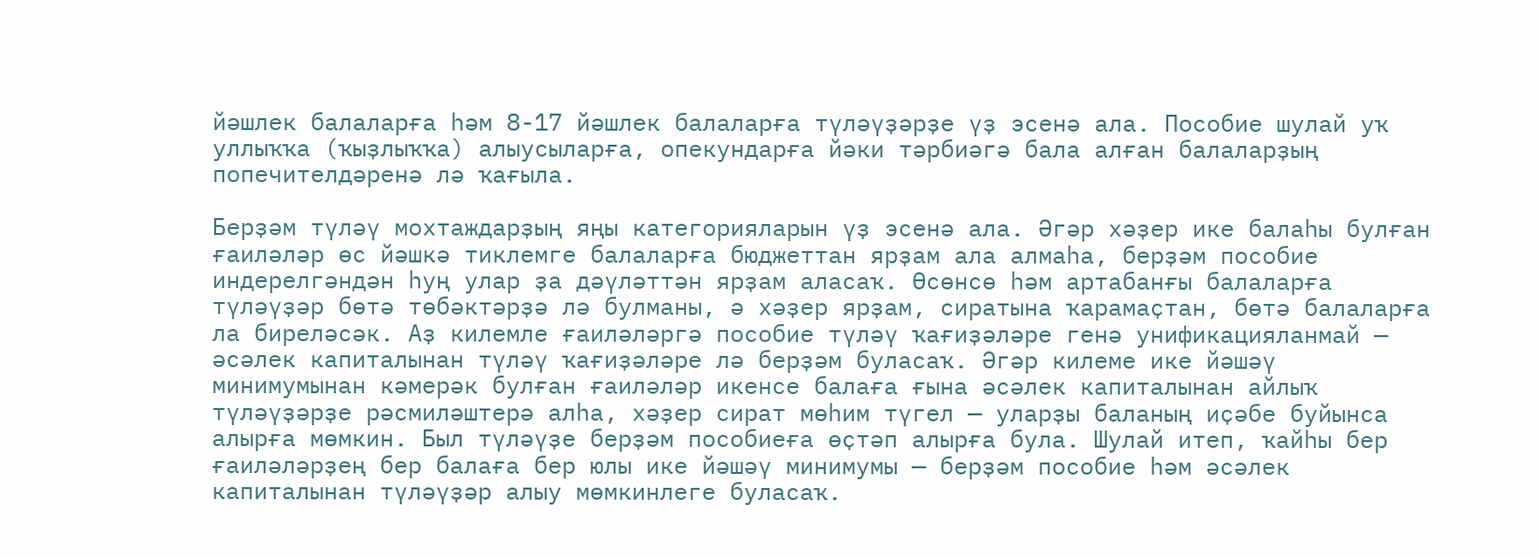йәшлек балаларға һәм 8-17 йәшлек балаларға түләүҙәрҙе үҙ эсенә ала. Пособие шулай уҡ уллыҡҡа (ҡыҙлыҡҡа) алыусыларға, опекундарға йәки тәрбиәгә бала алған балаларҙың попечителдәренә лә ҡағыла.

Берҙәм түләү мохтаждарҙың яңы категорияларын үҙ эсенә ала. Әгәр хәҙер ике балаһы булған ғаиләләр өс йәшкә тиклемге балаларға бюджеттан ярҙам ала алмаһа, берҙәм пособие индерелгәндән һуң улар ҙа дәүләттән ярҙам аласаҡ. Өсөнсө һәм артабанғы балаларға түләүҙәр бөтә төбәктәрҙә лә булманы, ә хәҙер ярҙам, сиратына ҡарамаҫтан, бөтә балаларға ла биреләсәк. Аҙ килемле ғаиләләргә пособие түләү ҡағиҙәләре генә унификацияланмай — әсәлек капиталынан түләү ҡағиҙәләре лә берҙәм буласаҡ. Әгәр килеме ике йәшәү минимумынан кәмерәк булған ғаиләләр икенсе балаға ғына әсәлек капиталынан айлыҡ түләүҙәрҙе рәсмиләштерә алһа, хәҙер сират мөһим түгел — уларҙы баланың иҫәбе буйынса алырға мөмкин. Был түләүҙе берҙәм пособиеға өҫтәп алырға була. Шулай итеп, ҡайһы бер ғаиләләрҙең бер балаға бер юлы ике йәшәү минимумы — берҙәм пособие һәм әсәлек капиталынан түләүҙәр алыу мөмкинлеге буласаҡ.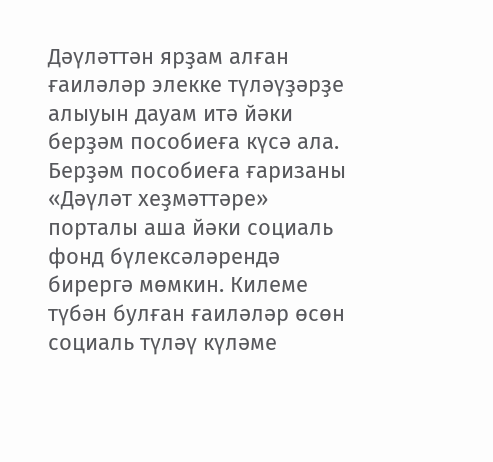Дәүләттән ярҙам алған ғаиләләр элекке түләүҙәрҙе алыуын дауам итә йәки берҙәм пособиеға күсә ала. Берҙәм пособиеға ғаризаны «Дәүләт хеҙмәттәре» порталы аша йәки социаль фонд бүлексәләрендә бирергә мөмкин. Килеме түбән булған ғаиләләр өсөн социаль түләү күләме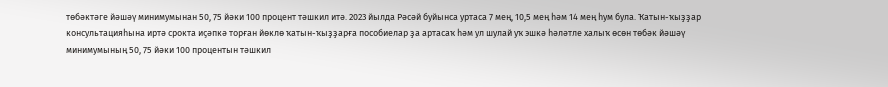төбәктәге йәшәү минимумынан 50, 75 йәки 100 процент тәшкил итә. 2023 йылда Рәсәй буйынса уртаса 7 мең, 10,5 мең һәм 14 мең һум була. Ҡатын-ҡыҙҙар консультацияһына иртә срокта иҫәпкә торған йөклө ҡатын-ҡыҙҙарға пособиелар ҙа артасаҡ һәм ул шулай уҡ эшкә һәләтле халыҡ өсөн төбәк йәшәү минимумының 50, 75 йәки 100 процентын тәшкил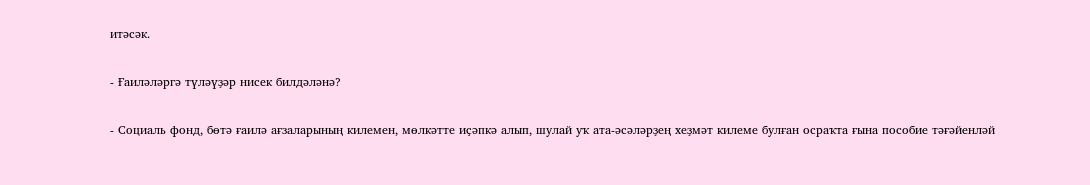итәсәк.

- Ғаиләләргә түләүҙәр нисек билдәләнә?

- Социаль фонд, бөтә ғаилә ағзаларының килемен, мөлкәтте иҫәпкә алып, шулай уҡ ата-әсәләрҙең хеҙмәт килеме булған осраҡта ғына пособие тәғәйенләй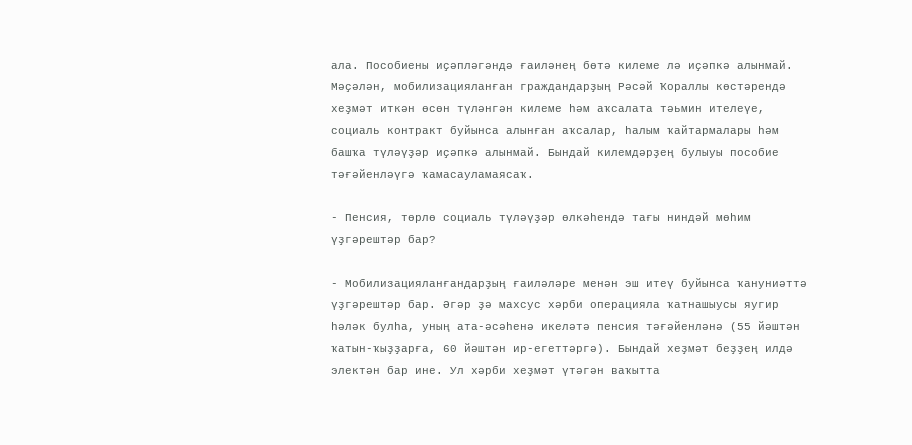ала. Пособиены иҫәпләгәндә ғаиләнең бөтә килеме лә иҫәпкә алынмай. Мәҫәлән, мобилизацияланған граждандарҙың Рәсәй Ҡораллы көстәрендә хеҙмәт иткән өсөн түләнгән килеме һәм аҡсалата тәьмин ителеүе, социаль контракт буйынса алынған аҡсалар, һалым ҡайтармалары һәм башҡа түләүҙәр иҫәпкә алынмай. Бындай килемдәрҙең булыуы пособие тәғәйенләүгә ҡамасауламаясаҡ.

- Пенсия, төрлө социаль түләүҙәр өлкәһендә тағы ниндәй мөһим үҙгәрештәр бар?

- Мобилизацияланғандарҙың ғаиләләре менән эш итеү буйынса ҡануниәттә үҙгәрештәр бар. Әгәр ҙә махсус хәрби операцияла ҡатнашыусы яугир һәләк булһа, уның ата-әсәһенә икеләтә пенсия тәғәйенләнә (55 йәштән ҡатын-ҡыҙҙарға, 60 йәштән ир-егеттәргә). Бындай хеҙмәт беҙҙең илдә электән бар ине. Ул хәрби хеҙмәт үтәгән ваҡытта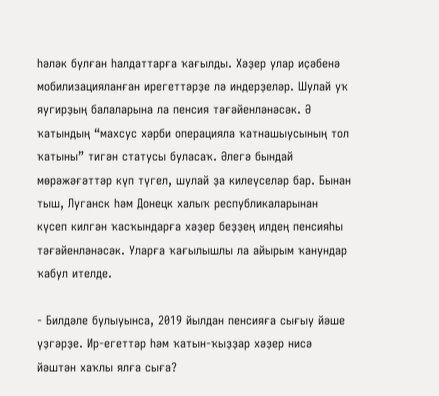һәләк булған һалдаттарға ҡағылды. Хәҙер улар иҫәбенә мобилизацияланған ирегеттәрҙе лә индерҙеләр. Шулай уҡ яугирҙың балаларына ла пенсия тәғәйенләнәсәк. Ә ҡатындың “махсус хәрби операцияла ҡатнашыусының тол ҡатыны” тигән статусы буласаҡ. Әлегә бындай мөрәжәғәттәр күп түгел, шулай ҙа килеүселәр бар. Бынан тыш, Луганск һәм Донецк халыҡ республикаларынан күсеп килгән ҡасҡындарға хәҙер беҙҙең илдең пенсияһы тәғәйенләнәсәк. Уларға ҡағылышлы ла айырым ҡанундар ҡабул ителде.

- Билдәле булыуынса, 2019 йылдан пенсияға сығыу йәше үҙгәрҙе. Ир-егеттәр һәм ҡатын-ҡыҙҙар хәҙер нисә йәштән хаҡлы ялға сыға?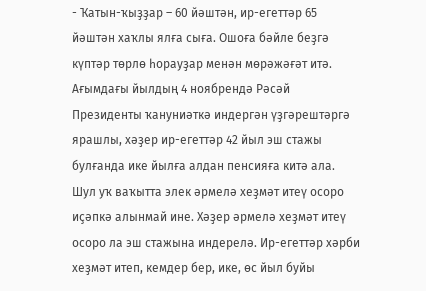- Ҡатын-ҡыҙҙар – 60 йәштән, ир-егеттәр 65 йәштән хаҡлы ялға сыға. Ошоға бәйле беҙгә күптәр төрлө һорауҙар менән мөрәжәғәт итә. Ағымдағы йылдың 4 ноябрендә Рәсәй Президенты ҡануниәткә индергән үҙгәрештәргә ярашлы, хәҙер ир-егеттәр 42 йыл эш стажы булғанда ике йылға алдан пенсияға китә ала. Шул уҡ ваҡытта элек әрмелә хеҙмәт итеү осоро иҫәпкә алынмай ине. Хәҙер әрмелә хеҙмәт итеү осоро ла эш стажына индерелә. Ир-егеттәр хәрби хеҙмәт итеп, кемдер бер, ике, өс йыл буйы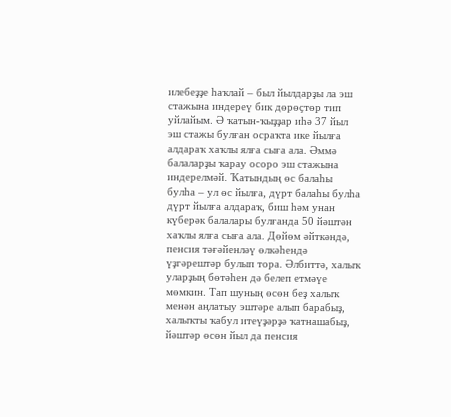илебеҙҙе һаҡлай – был йылдарҙы ла эш стажына индереү бик дөрөҫтөр тип уйлайым. Ә ҡатын-ҡыҙҙар иһә 37 йыл эш стажы булған осраҡта ике йылға алдараҡ хаҡлы ялға сыға ала. Әммә балаларҙы ҡарау осоро эш стажына индерелмәй. Ҡатындың өс балаһы булһа – ул өс йылға, дүрт балаһы булһа дүрт йылға алдараҡ, биш һәм унан күберәк балалары булғанда 50 йәштән хаҡлы ялға сыға ала. Дөйөм әйткәндә, пенсия тәғәйенләү өлкәһендә үҙгәрештәр булып тора. Әлбиттә, халыҡ уларҙың бөтәһен дә белеп етмәүе мөмкин. Тап шуның өсөн беҙ халыҡ менән аңлатыу эштәре алып барабыҙ, халыҡты ҡабул итеүҙәрҙә ҡатнашабыҙ, йәштәр өсөн йыл да пенсия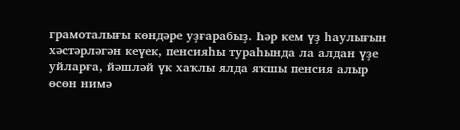грамоталығы көндәре уҙғарабыҙ. Һәр кем үҙ һаулығын хәстәрләгән кеүек, пенсияһы тураһында ла алдан үҙе уйларға, йәшләй үк хаҡлы ялда яҡшы пенсия алыр өсөн нимә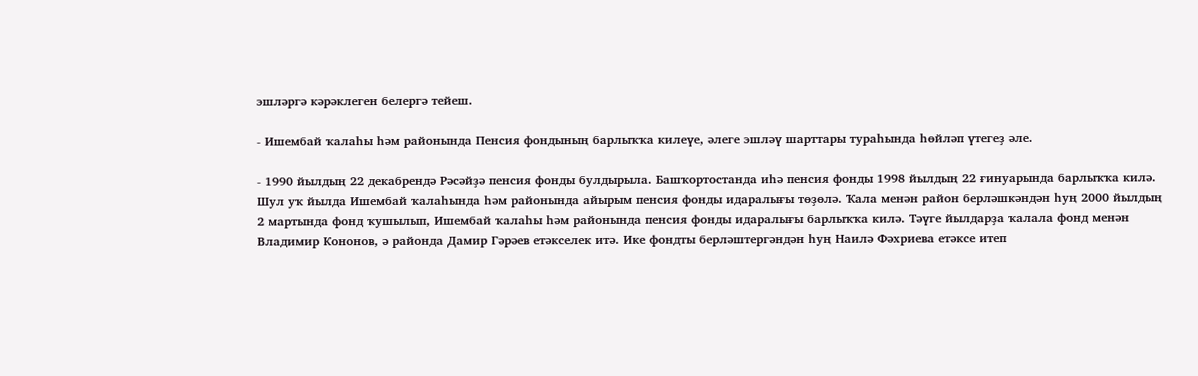эшләргә кәрәклеген белергә тейеш.

- Ишембай ҡалаһы һәм районында Пенсия фондының барлыҡҡа килеүе, әлеге эшләү шарттары тураһында һөйләп үтегеҙ әле.

- 1990 йылдың 22 декабрендә Рәсәйҙә пенсия фонды булдырыла. Башҡортостанда иһә пенсия фонды 1998 йылдың 22 ғинуарында барлыҡҡа килә. Шул уҡ йылда Ишембай ҡалаһында һәм районында айырым пенсия фонды идаралығы төҙөлә. Ҡала менән район берләшкәндән һуң 2000 йылдың 2 мартында фонд ҡушылып, Ишембай ҡалаһы һәм районында пенсия фонды идаралығы барлыҡҡа килә. Тәүге йылдарҙа ҡалала фонд менән Владимир Кононов, ә районда Дамир Гәрәев етәкселек итә. Ике фондты берләштергәндән һуң Наилә Фәхриева етәксе итеп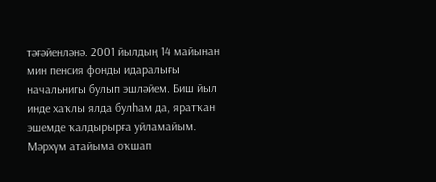тәғәйенләнә. 2001 йылдың 14 майынан мин пенсия фонды идаралығы начальнигы булып эшләйем. Биш йыл инде хаҡлы ялда булһам да, яратҡан эшемде ҡалдырырға уйламайым. Мәрхүм атайыма оҡшап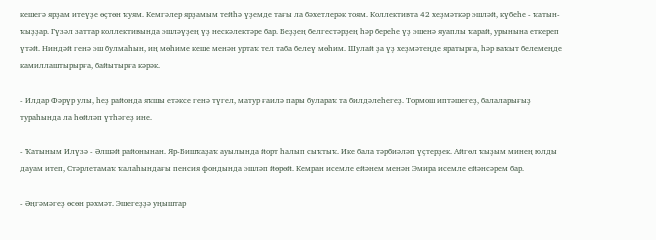кешегә ярҙам итеүҙе өҫтөн ҡуям. Кемгәлер ярҙамым тейһә үҙемде тағы ла бәхетлерәк тоям. Коллективта 42 хеҙмәткәр эшләй, күбеһе - ҡатын-ҡыҙҙар. Гүзәл заттар коллективында эшләүҙең үҙ нескәлектәре бар. Беҙҙең белгестәрҙең һәр береһе үҙ эшенә яуаплы ҡарай, урынына еткереп үтәй. Ниндәй генә эш булмаһын, иң мөһиме кеше менән уртаҡ тел таба белеү мөһим. Шулай ҙа үҙ хеҙмәтеңде яратырға, һәр ваҡыт белемеңде камиллаштырырға, байытырға кәрәк.

- Илдар Фәрүр улы, һеҙ районда яҡшы етәксе генә түгел, матур ғаилә пары булараҡ та билдәлеһегеҙ. Тормош иптәшегеҙ, балаларығыҙ тураһында ла һөйләп үтһәгеҙ ине.

- Ҡатыным Илүзә - Әлшәй районынан. Яр-Бишҡаҙаҡ ауылында йорт һалып сыҡтыҡ. Ике бала тәрбиәләп үҫтерҙек. Айгөл ҡыҙым минең юлды дауам итеп, Стәрлетамаҡ ҡалаһындағы пенсия фондында эшләп йөрөй. Кемран исемле ейәнем менән Эмира исемле ейәнсәрем бар.

- Әңгәмәгеҙ өсөн рәхмәт. Эшегеҙҙә уңыштар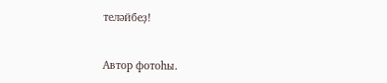теләйбеҙ!


Автор фотоһы.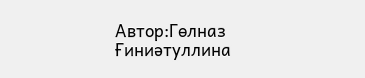Автор:Гөлназ Ғиниәтуллина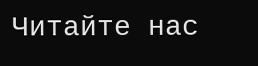Читайте нас